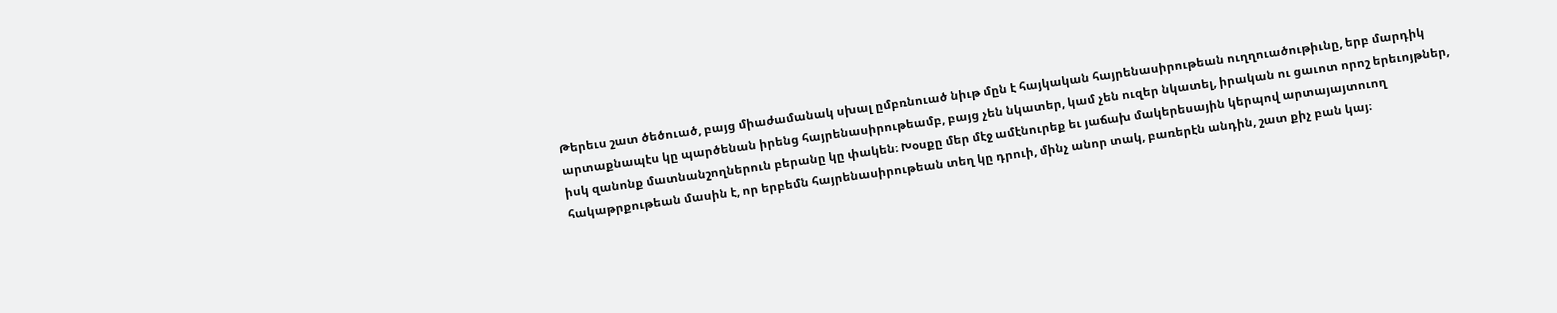Թերեւս շատ ծեծուած, բայց միաժամանակ սխալ ըմբռնուած նիւթ մըն է հայկական հայրենասիրութեան ուղղուածութիւնը, երբ մարդիկ արտաքնապէս կը պարծենան իրենց հայրենասիրութեամբ, բայց չեն նկատեր, կամ չեն ուզեր նկատել, իրական ու ցաւոտ որոշ երեւոյթներ, իսկ զանոնք մատնանշողներուն բերանը կը փակեն։ Խօսքը մեր մէջ ամէնուրեք եւ յաճախ մակերեսային կերպով արտայայտուող հակաթրքութեան մասին է, որ երբեմն հայրենասիրութեան տեղ կը դրուի, մինչ անոր տակ, բառերէն անդին, շատ քիչ բան կայ։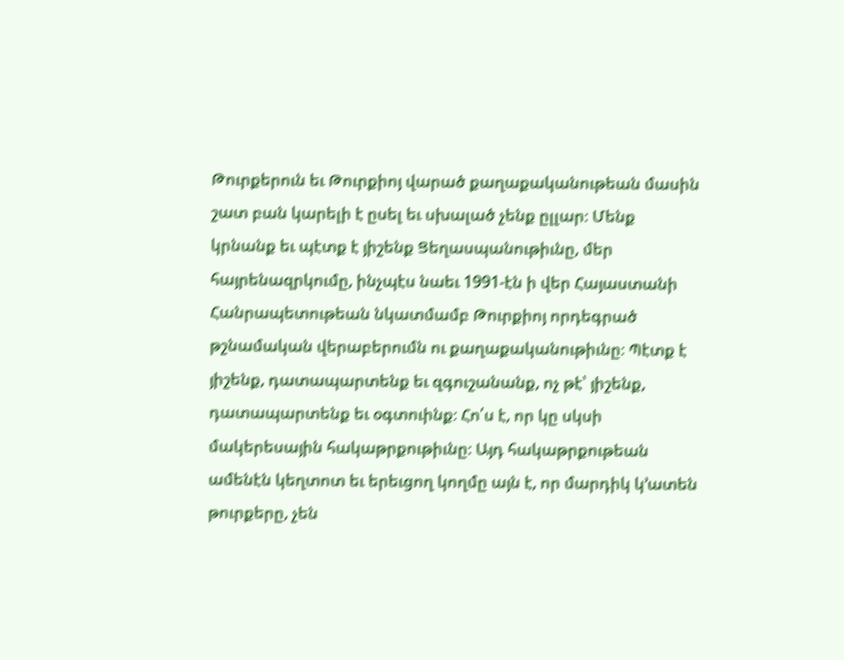Թուրքերուն եւ Թուրքիոյ վարած քաղաքականութեան մասին շատ բան կարելի է ըսել եւ սխալած չենք ըլլար։ Մենք կրնանք եւ պէտք է յիշենք Ցեղասպանութիւնը, մեր հայրենազրկումը, ինչպէս նաեւ 1991-էն ի վեր Հայաստանի Հանրապետութեան նկատմամբ Թուրքիոյ որդեգրած թշնամական վերաբերումն ու քաղաքականութիւնը։ Պէտք է յիշենք, դատապարտենք եւ զգուշանանք, ոչ թէ՝ յիշենք, դատապարտենք եւ օգտուինք։ Հո՛ս է, որ կը սկսի մակերեսային հակաթրքութիւնը։ Այդ հակաթրքութեան ամենէն կեղտոտ եւ երեւցող կողմը այն է, որ մարդիկ կ՚ատեն թուրքերը, չեն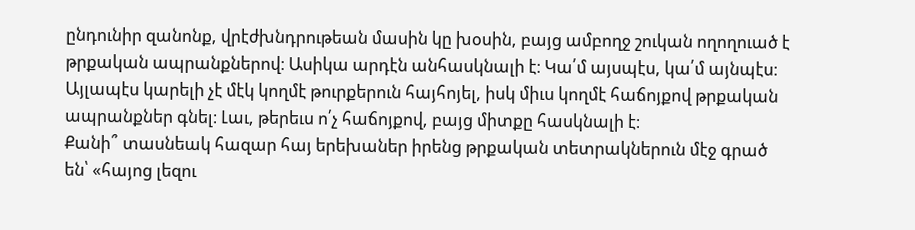ընդունիր զանոնք, վրէժխնդրութեան մասին կը խօսին, բայց ամբողջ շուկան ողողուած է թրքական ապրանքներով։ Ասիկա արդէն անհասկնալի է։ Կա՛մ այսպէս, կա՛մ այնպէս։ Այլապէս կարելի չէ մէկ կողմէ թուրքերուն հայհոյել, իսկ միւս կողմէ հաճոյքով թրքական ապրանքներ գնել։ Լաւ, թերեւս ո՛չ հաճոյքով, բայց միտքը հասկնալի է։
Քանի՞ տասնեակ հազար հայ երեխաներ իրենց թրքական տետրակներուն մէջ գրած են՝ «հայոց լեզու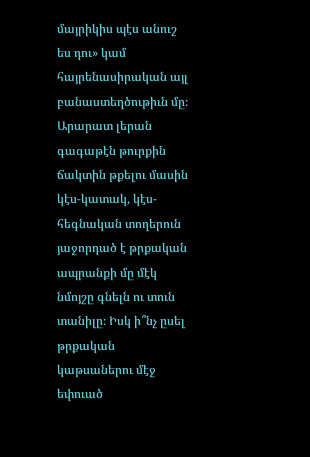մայրիկիս պէս անուշ ես դու» կամ հայրենասիրական այլ բանաստեղծութիւն մը։ Արարատ լերան գագաթէն թուրքին ճակտին թքելու մասին կէս-կատակ, կէս-հեգնական տողերուն յաջորդած է թրքական ապրանքի մը մէկ նմոյշը գնելն ու տուն տանիլը։ Իսկ ի՞նչ ըսել թրքական կաթսաներու մէջ եփուած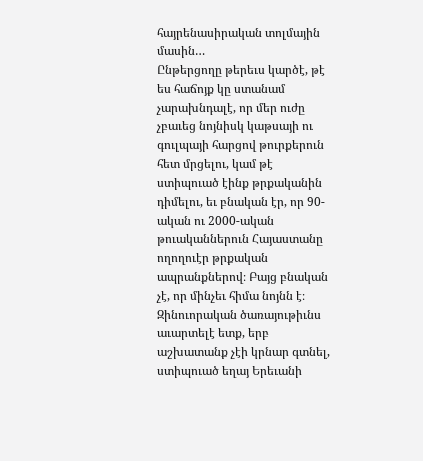հայրենասիրական տոլմային մասին…
Ընթերցողը թերեւս կարծէ, թէ ես հաճոյք կը ստանամ չարախնդալէ, որ մեր ուժը չբաւեց նոյնիսկ կաթսայի ու գուլպայի հարցով թուրքերուն հետ մրցելու, կամ թէ ստիպուած էինք թրքականին դիմելու, եւ բնական էր, որ 90-ական ու 2000-ական թուականներուն Հայաստանը ողողուէր թրքական ապրանքներով։ Բայց բնական չէ, որ մինչեւ հիմա նոյնն է։
Զինուորական ծառայութիւնս աւարտելէ ետք, երբ աշխատանք չէի կրնար գտնել, ստիպուած եղայ Երեւանի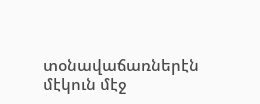տօնավաճառներէն մէկուն մէջ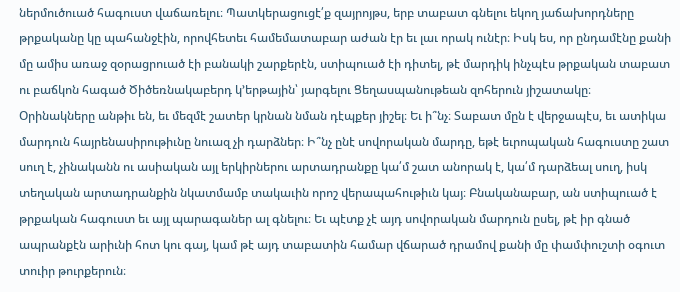ներմուծուած հագուստ վաճառելու։ Պատկերացուցէ՛ք զայրոյթս, երբ տաբատ գնելու եկող յաճախորդները թրքականը կը պահանջէին, որովհետեւ համեմատաբար աժան էր եւ լաւ որակ ունէր։ Իսկ ես, որ ընդամէնը քանի մը ամիս առաջ զօրացրուած էի բանակի շարքերէն, ստիպուած էի դիտել, թէ մարդիկ ինչպէս թրքական տաբատ ու բաճկոն հագած Ծիծեռնակաբերդ կ՚երթային՝ յարգելու Ցեղասպանութեան զոհերուն յիշատակը։
Օրինակները անթիւ են, եւ մեզմէ շատեր կրնան նման դէպքեր յիշել։ Եւ ի՞նչ։ Տաբատ մըն է վերջապէս, եւ ատիկա մարդուն հայրենասիրութիւնը նուազ չի դարձներ։ Ի՞նչ ընէ սովորական մարդը, եթէ եւրոպական հագուստը շատ սուղ է, չինականն ու ասիական այլ երկիրներու արտադրանքը կա՛մ շատ անորակ է, կա՛մ դարձեալ սուղ, իսկ տեղական արտադրանքին նկատմամբ տակաւին որոշ վերապահութիւն կայ։ Բնականաբար, ան ստիպուած է թրքական հագուստ եւ այլ պարագաներ ալ գնելու։ Եւ պէտք չէ այդ սովորական մարդուն ըսել, թէ իր գնած ապրանքէն արիւնի հոտ կու գայ, կամ թէ այդ տաբատին համար վճարած դրամով քանի մը փամփուշտի օգուտ տուիր թուրքերուն։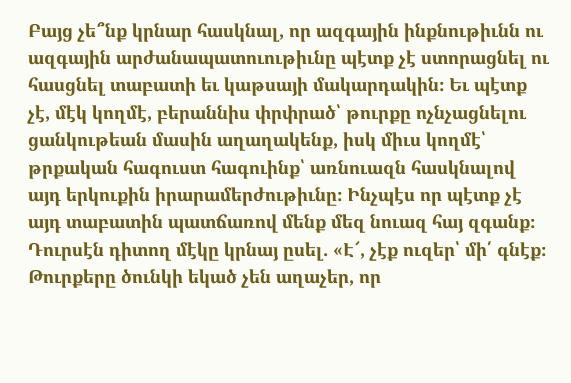Բայց չե՞նք կրնար հասկնալ, որ ազգային ինքնութիւնն ու ազգային արժանապատուութիւնը պէտք չէ ստորացնել ու հասցնել տաբատի եւ կաթսայի մակարդակին։ Եւ պէտք չէ, մէկ կողմէ, բերաննիս փրփրած՝ թուրքը ոչնչացնելու ցանկութեան մասին աղաղակենք, իսկ միւս կողմէ՝ թրքական հագուստ հագուինք՝ առնուազն հասկնալով այդ երկուքին իրարամերժութիւնը։ Ինչպէս որ պէտք չէ այդ տաբատին պատճառով մենք մեզ նուազ հայ զգանք։ Դուրսէն դիտող մէկը կրնայ ըսել. «Է՜, չէք ուզեր՝ մի՛ գնէք։ Թուրքերը ծունկի եկած չեն աղաչեր, որ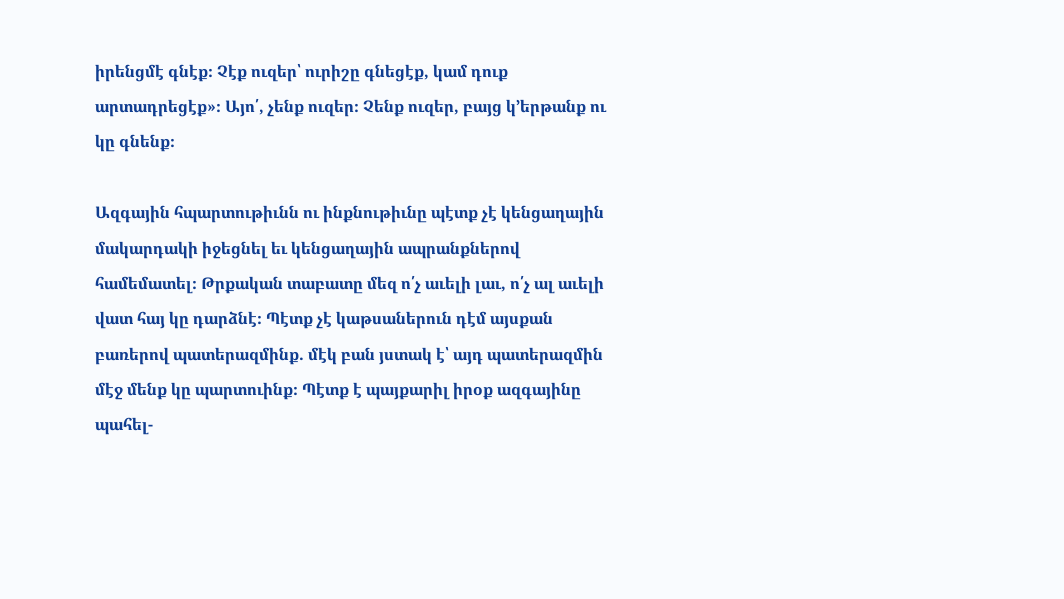իրենցմէ գնէք։ Չէք ուզեր՝ ուրիշը գնեցէք, կամ դուք արտադրեցէք»։ Այո՛, չենք ուզեր։ Չենք ուզեր, բայց կ՚երթանք ու կը գնենք։

Ազգային հպարտութիւնն ու ինքնութիւնը պէտք չէ կենցաղային մակարդակի իջեցնել եւ կենցաղային ապրանքներով համեմատել։ Թրքական տաբատը մեզ ո՛չ աւելի լաւ, ո՛չ ալ աւելի վատ հայ կը դարձնէ։ Պէտք չէ կաթսաներուն դէմ այսքան բառերով պատերազմինք. մէկ բան յստակ է՝ այդ պատերազմին մէջ մենք կը պարտուինք։ Պէտք է պայքարիլ իրօք ազգայինը պահել-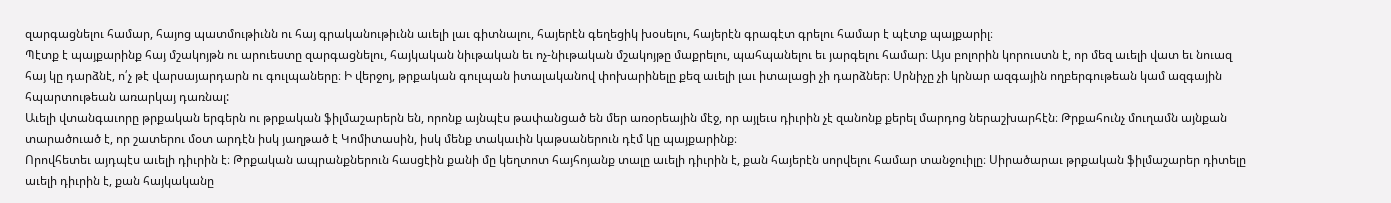զարգացնելու համար, հայոց պատմութիւնն ու հայ գրականութիւնն աւելի լաւ գիտնալու, հայերէն գեղեցիկ խօսելու, հայերէն գրագէտ գրելու համար է պէտք պայքարիլ։
Պէտք է պայքարինք հայ մշակոյթն ու արուեստը զարգացնելու, հայկական նիւթական եւ ոչ-նիւթական մշակոյթը մաքրելու, պահպանելու եւ յարգելու համար։ Այս բոլորին կորուստն է, որ մեզ աւելի վատ եւ նուազ հայ կը դարձնէ, ո՛չ թէ վարսայարդարն ու գուլպաները։ Ի վերջոյ, թրքական գուլպան իտալականով փոխարինելը քեզ աւելի լաւ իտալացի չի դարձներ։ Սրնիչը չի կրնար ազգային ողբերգութեան կամ ազգային հպարտութեան առարկայ դառնալ:
Աւելի վտանգաւորը թրքական երգերն ու թրքական ֆիլմաշարերն են, որոնք այնպէս թափանցած են մեր առօրեային մէջ, որ այլեւս դիւրին չէ զանոնք քերել մարդոց ներաշխարհէն։ Թրքահունչ մուղամն այնքան տարածուած է, որ շատերու մօտ արդէն իսկ յաղթած է Կոմիտասին, իսկ մենք տակաւին կաթսաներուն դէմ կը պայքարինք։
Որովհետեւ այդպէս աւելի դիւրին է։ Թրքական ապրանքներուն հասցէին քանի մը կեղտոտ հայհոյանք տալը աւելի դիւրին է, քան հայերէն սորվելու համար տանջուիլը։ Սիրածարաւ թրքական ֆիլմաշարեր դիտելը աւելի դիւրին է, քան հայկականը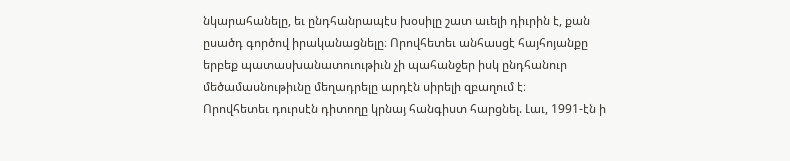նկարահանելը, եւ ընդհանրապէս խօսիլը շատ աւելի դիւրին է, քան ըսածդ գործով իրականացնելը։ Որովհետեւ անհասցէ հայհոյանքը երբեք պատասխանատուութիւն չի պահանջեր իսկ ընդհանուր մեծամասնութիւնը մեղադրելը արդէն սիրելի զբաղում է։
Որովհետեւ դուրսէն դիտողը կրնայ հանգիստ հարցնել. Լաւ, 1991-էն ի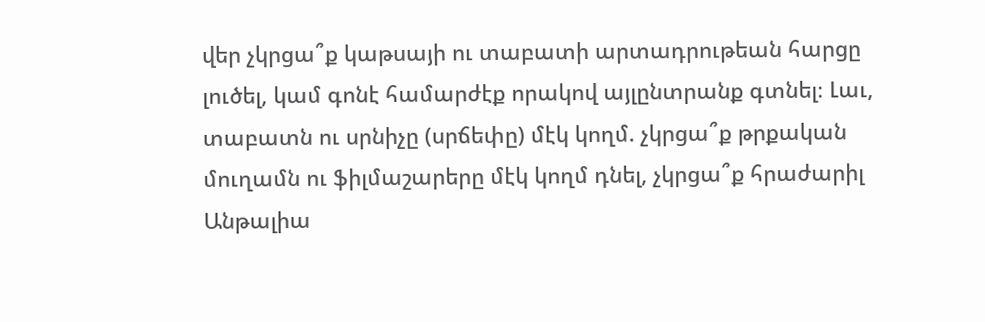վեր չկրցա՞ք կաթսայի ու տաբատի արտադրութեան հարցը լուծել, կամ գոնէ համարժէք որակով այլընտրանք գտնել։ Լաւ, տաբատն ու սրնիչը (սրճեփը) մէկ կողմ. չկրցա՞ք թրքական մուղամն ու ֆիլմաշարերը մէկ կողմ դնել, չկրցա՞ք հրաժարիլ Անթալիա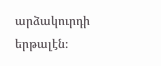արձակուրդի երթալէն։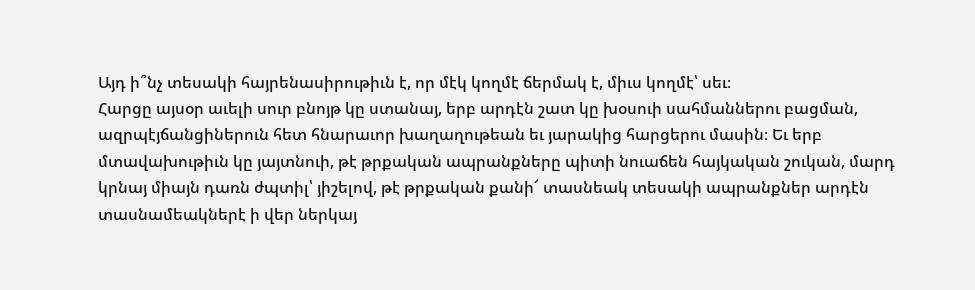Այդ ի՞նչ տեսակի հայրենասիրութիւն է, որ մէկ կողմէ ճերմակ է, միւս կողմէ՝ սեւ։
Հարցը այսօր աւելի սուր բնոյթ կը ստանայ, երբ արդէն շատ կը խօսուի սահմաններու բացման, ազրպէյճանցիներուն հետ հնարաւոր խաղաղութեան եւ յարակից հարցերու մասին։ Եւ երբ մտավախութիւն կը յայտնուի, թէ թրքական ապրանքները պիտի նուաճեն հայկական շուկան, մարդ կրնայ միայն դառն ժպտիլ՝ յիշելով, թէ թրքական քանի՜ տասնեակ տեսակի ապրանքներ արդէն տասնամեակներէ ի վեր ներկայ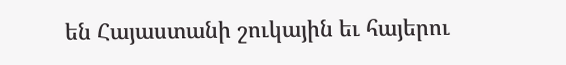են Հայաստանի շուկային եւ հայերու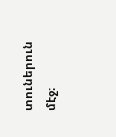տուներուն մէջ։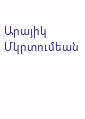Արայիկ Մկրտումեան